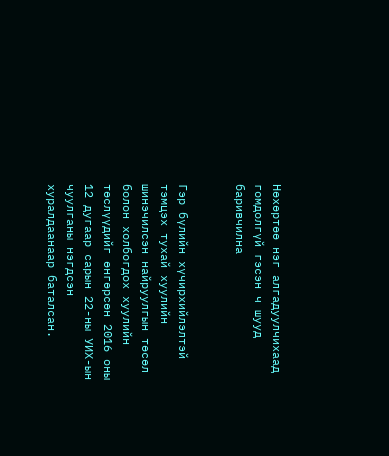Нөхөртөө нэг алгадуулчихаад гомдолгүй гэсэн ч шууд баривчилна


Гэр бүлийн хүчирхийлэлтэй тэмцэх тухай хуулийн шинэчилсэн найруулгын төсөл болон холбогдох хуулийн төслүүдийг өнгөрсөн 2016 оны 12 дугаар сарын 22-ны УИХ-ын чуулганы нэгдсэн хуралдаанаар баталсан.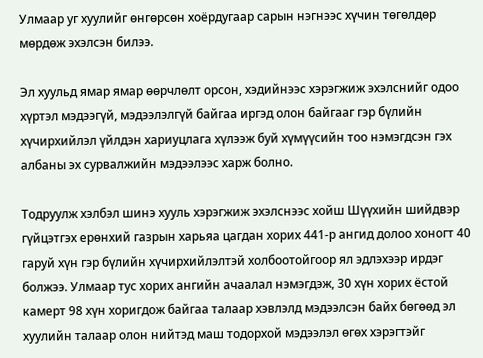Улмаар уг хуулийг өнгөрсөн хоёрдугаар сарын нэгнээс хүчин төгөлдөр мөрдөж эхэлсэн билээ.

Эл хуульд ямар ямар өөрчлөлт орсон, хэдийнээс хэрэгжиж эхэлснийг одоо хүртэл мэдээгүй, мэдээлэлгүй байгаа иргэд олон байгааг гэр бүлийн хүчирхийлэл үйлдэн хариуцлага хүлээж буй хүмүүсийн тоо нэмэгдсэн гэх албаны эх сурвалжийн мэдээлээс харж болно.

Тодруулж хэлбэл шинэ хууль хэрэгжиж эхэлснээс хойш Шүүхийн шийдвэр гүйцэтгэх ерөнхий газрын харьяа цагдан хорих 441-р ангид долоо хоногт 40 гаруй хүн гэр бүлийн хүчирхийлэлтэй холбоотойгоор ял эдлэхээр ирдэг болжээ. Улмаар тус хорих ангийн ачаалал нэмэгдэж, 30 хүн хорих ёстой камерт 98 хүн хоригдож байгаа талаар хэвлэлд мэдээлсэн байх бөгөөд эл хуулийн талаар олон нийтэд маш тодорхой мэдээлэл өгөх хэрэгтэйг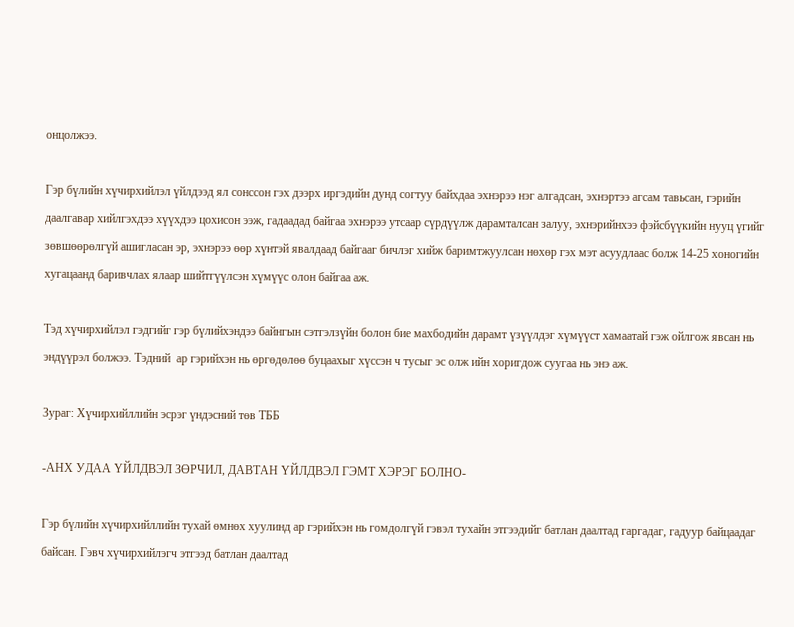онцолжээ.

Гэр бүлийн хүчирхийлэл үйлдээд ял сонссон гэх дээрх иргэдийн дунд согтуу байхдаа эхнэрээ нэг алгадсан, эхнэртээ агсам тавьсан, гэрийн даалгавар хийлгэхдээ хүүхдээ цохисон ээж, гадаадад байгаа эхнэрээ утсаар сүрдүүлж дарамталсан залуу, эхнэрийнхээ фэйсбүүкийн нууц үгийг зөвшөөрөлгүй ашигласан эр, эхнэрээ өөр хүнтэй явалдаад байгааг бичлэг хийж баримтжуулсан нөхөр гэх мэт асуудлаас болж 14-25 хоногийн хугацаанд баривчлах ялаар шийтгүүлсэн хүмүүс олон байгаа аж.

Тэд хүчирхийлэл гэдгийг гэр бүлийхэндээ байнгын сэтгэлзүйн болон бие махбодийн дарамт үзүүлдэг хүмүүст хамаатай гэж ойлгож явсан нь эндүүрэл болжээ. Тэдний  ар гэрийхэн нь өргөдөлөө буцаахыг хүссэн ч тусыг эс олж ийн хоригдож суугаа нь энэ аж.

Зураг: Хүчирхийллийн эсрэг үндэсний төв ТББ

-АНХ УДАА ҮЙЛДВЭЛ ЗӨРЧИЛ, ДАВТАН ҮЙЛДВЭЛ ГЭМТ ХЭРЭГ БОЛНО-

Гэр бүлийн хүчирхийллийн тухай өмнөх хуулинд ар гэрийхэн нь гомдолгүй гэвэл тухайн этгээдийг батлан даалтад гаргадаг, гадуур байцаадаг байсан. Гэвч хүчирхийлэгч этгээд батлан даалтад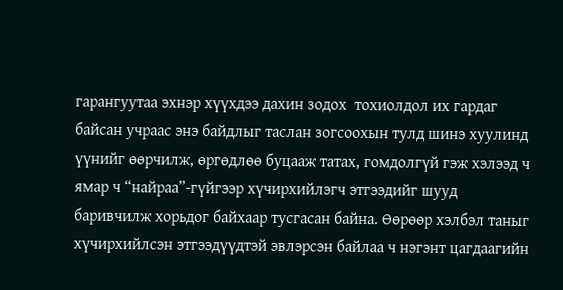гарангуутаа эхнэр хүүхдээ дахин зодох  тохиолдол их гардаг байсан учраас энэ байдлыг таслан зогсоохын тулд шинэ хуулинд үүнийг өөрчилж, өргөдлөө буцааж татах, гомдолгүй гэж хэлээд ч ямар ч “найраа”-гүйгээр хүчирхийлэгч этгээдийг шууд баривчилж хорьдог байхаар тусгасан байна. Өөрөөр хэлбэл таныг хүчирхийлсэн этгээдүүдтэй эвлэрсэн байлаа ч нэгэнт цагдаагийн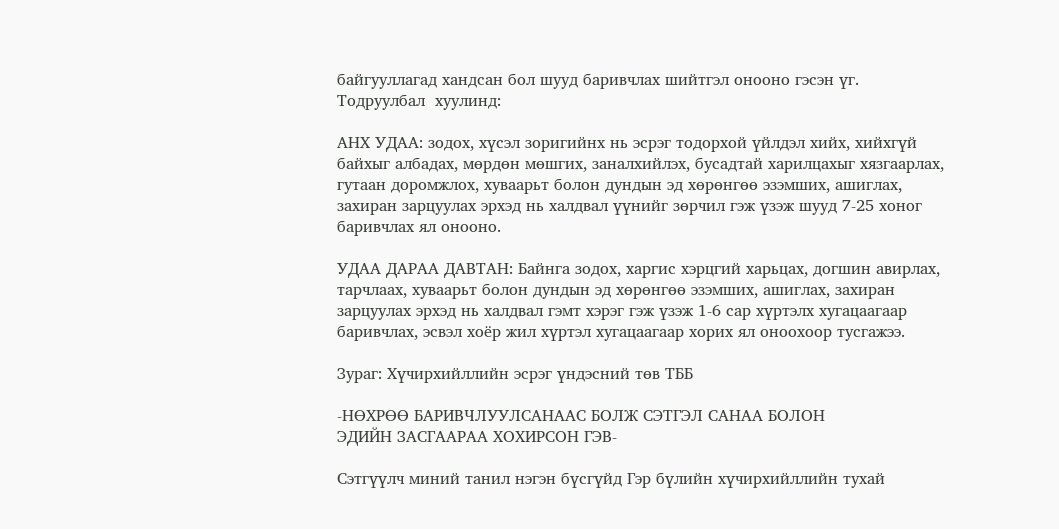байгууллагад хандсан бол шууд баривчлах шийтгэл онооно гэсэн үг. Тодруулбал  хуулинд:

АНХ УДАА: зодох, хүсэл зоригийнх нь эсрэг тодорхой үйлдэл хийх, хийхгүй байхыг албадах, мөрдөн мөшгих, заналхийлэх, бусадтай харилцахыг хязгаарлах, гутаан доромжлох, хуваарьт болон дундын эд хөрөнгөө эзэмших, ашиглах, захиран зарцуулах эрхэд нь халдвал үүнийг зөрчил гэж үзэж шууд 7-25 хоног баривчлах ял онооно.

УДАА ДАРАА ДАВТАН: Байнга зодох, харгис хэрцгий харьцах, догшин авирлах, тарчлаах, хуваарьт болон дундын эд хөрөнгөө эзэмших, ашиглах, захиран зарцуулах эрхэд нь халдвал гэмт хэрэг гэж үзэж 1-6 сар хүртэлх хугацаагаар баривчлах, эсвэл хоёр жил хүртэл хугацаагаар хорих ял оноохоор тусгажээ.

Зураг: Хүчирхийллийн эсрэг үндэсний төв ТББ

-НӨХРӨӨ БАРИВЧЛУУЛСАНААС БОЛЖ СЭТГЭЛ САНАА БОЛОН
ЭДИЙН ЗАСГААРАА ХОХИРСОН ГЭВ-

Сэтгүүлч миний танил нэгэн бүсгүйд Гэр бүлийн хүчирхийллийн тухай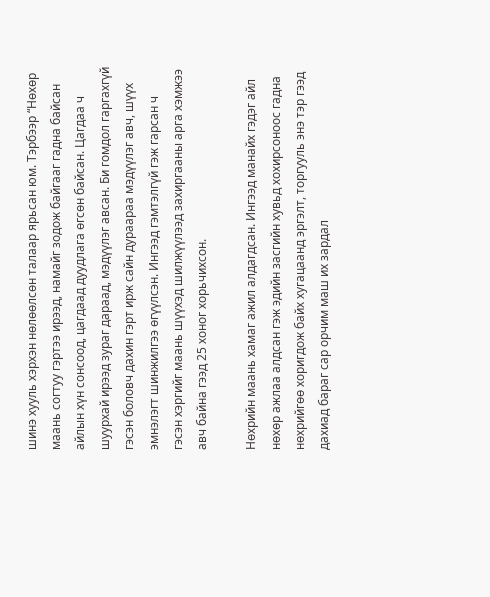шинэ хууль хэрхэн нөлөөлсөн талаар ярьсан юм. Тэрбээр “Нөхөр маань согтуу гэртээ ирээд, намайг зодож байгааг гадна байсан айлын хүн сонсоод, цагдаад дуудлага өгсөн байсан. Цагдаа ч шуурхай ирээд зураг дараад, мэдүүлэг авсан. Би гомдол гаргахгүй гэсэн боловч дахин гэрт ирж сайн дураараа мэдүүлэг авч, шүүх эмнэлэгт шинжилгээ өгүүлсэн. Ингээд гэмтэлгүй гэж гарсан ч гэсэн хэргийг маань шүүхэд шилжүүлээд захиргааны арга хэмжээ авч байна гээд 25 хоног хорьчихсон.

Нөхрийн маань хамаг ажил алдагдсан. Ингээд манайх гэдэг айл нөхөр ажлаа алдсан гэж эдийн засгийн хувьд хохирсоноос гадна нөхрийгөө хоригдож байх хугацаанд эргэлт, торгууль энэ тэр гээд дахиад бараг сар орчим маш их зардал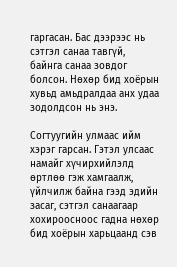гаргасан. Бас дээрээс нь сэтгэл санаа тавгүй, байнга санаа зовдог болсон. Нөхөр бид хоёрын хувьд амьдралдаа анх удаа зодолдсон нь энэ.

Согтуугийн улмаас ийм хэрэг гарсан. Гэтэл улсаас намайг хүчирхийлэлд өртлөө гэж хамгаалж, үйлчилж байна гээд эдийн засаг, сэтгэл санаагаар хохироосноос гадна нөхөр бид хоёрын харьцаанд сэв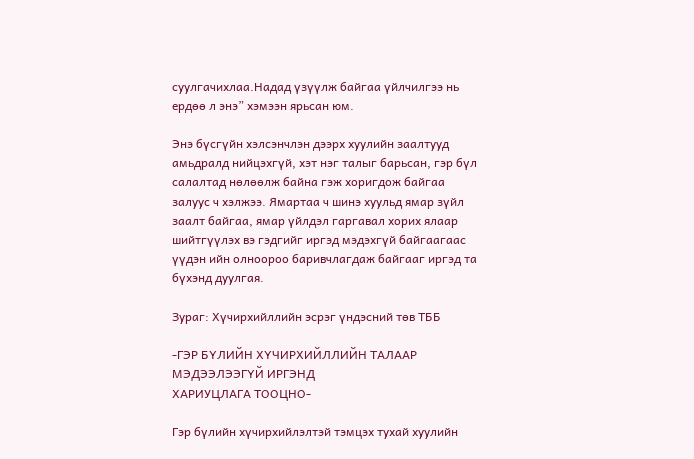суулгачихлаа.Надад үзүүлж байгаа үйлчилгээ нь ердөө л энэ” хэмээн ярьсан юм.

Энэ бүсгүйн хэлсэнчлэн дээрх хуулийн заалтууд  амьдралд нийцэхгүй, хэт нэг талыг барьсан, гэр бүл салалтад нөлөөлж байна гэж хоригдож байгаа залуус ч хэлжээ. Ямартаа ч шинэ хуульд ямар зүйл заалт байгаа, ямар үйлдэл гаргавал хорих ялаар шийтгүүлэх вэ гэдгийг иргэд мэдэхгүй байгаагаас үүдэн ийн олноороо баривчлагдаж байгааг иргэд та бүхэнд дуулгая.

Зураг: Хүчирхийллийн эсрэг үндэсний төв ТББ

-ГЭР БҮЛИЙН ХҮЧИРХИЙЛЛИЙН ТАЛААР МЭДЭЭЛЭЭГҮЙ ИРГЭНД
ХАРИУЦЛАГА ТООЦНО-

Гэр бүлийн хүчирхийлэлтэй тэмцэх тухай хуулийн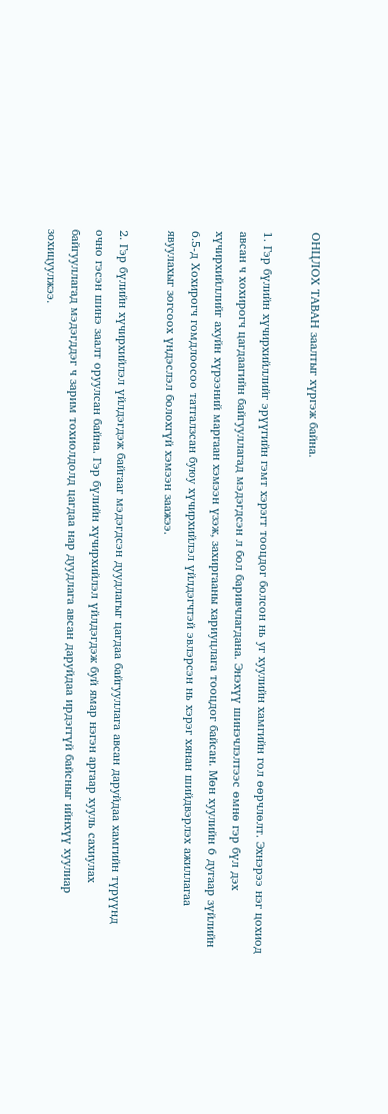ОНЦЛОХ ТАВАН заалтыг хүргэж байна.

1. Гэр бүлийн хүчирхийллийг эрүүгийн гэмт хэрэгт тооцдог болсон нь уг хуулийн хамгийн гол өөрчлөлт. Эхнэрээ нэг цохиод авсан ч хохирогч цагдаагийн байгууллагад мэдэгдсэн л бол баривчлагдана. Энэхүү шинэчлэлтээс өмнө гэр бүл дэх хүчирхийллийг ахуйн хүрээний маргаан хэмээн үзэж, захиргааны хариуцлага тооцдог байсан. Мөн хуулийн 6 дугаар зүйлийн 6.5-д Хохирогч гомдлоосоо татгалзсан буюу хүчирхийлэл үйлдэгчтэй эвлэрсэн нь хэрэг хянан шийдвэрлэх ажиллагаа явуулахыг зогсоох үндэслэл болохгүй хэмээн заажээ.

2. Гэр бүлийн хүчирхийлэл үйлдэгдэж байгааг мэдэгдсэн дуудлагыг цагдаа байгууллага авсан даруйдаа хамгийн түрүүнд очно гэсэн шинэ заалт оруулсан байна. Гэр бүлийн хүчирхийлэл үйлдэгдэж буй ямар нэгэн аргаар хууль сахиулах байгууллагад мэдэгддэг ч зарим тохиолдолд цагдаа нар дуудлага авсан даруйдаа ирдэггүй байсныг ийнхүү хуулиар зохицуулжээ.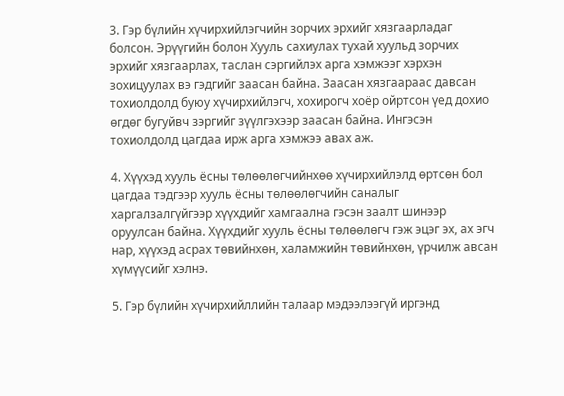3. Гэр бүлийн хүчирхийлэгчийн зорчих эрхийг хязгаарладаг болсон. Эрүүгийн болон Хууль сахиулах тухай хуульд зорчих эрхийг хязгаарлах, таслан сэргийлэх арга хэмжээг хэрхэн зохицуулах вэ гэдгийг заасан байна. Заасан хязгаараас давсан тохиолдолд буюу хүчирхийлэгч, хохирогч хоёр ойртсон үед дохио өгдөг бугуйвч зэргийг зүүлгэхээр заасан байна. Ингэсэн тохиолдолд цагдаа ирж арга хэмжээ авах аж.

4. Хүүхэд хууль ёсны төлөөлөгчийнхөө хүчирхийлэлд өртсөн бол цагдаа тэдгээр хууль ёсны төлөөлөгчийн саналыг харгалзалгүйгээр хүүхдийг хамгаална гэсэн заалт шинээр оруулсан байна. Хүүхдийг хууль ёсны төлөөлөгч гэж эцэг эх, ах эгч нар, хүүхэд асрах төвийнхөн, халамжийн төвийнхөн, үрчилж авсан хүмүүсийг хэлнэ.

5. Гэр бүлийн хүчирхийллийн талаар мэдээлээгүй иргэнд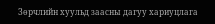Зөрчлийн хуульд заасны дагуу хариуцлага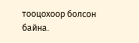тооцохоор болсон байна.